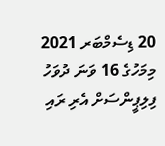20 ޑިސެމްބަރ 2021
މިމަހުގެ 16 ވަނަ ދުވަހު ފިލިޕީންސަށް އެރި ރައި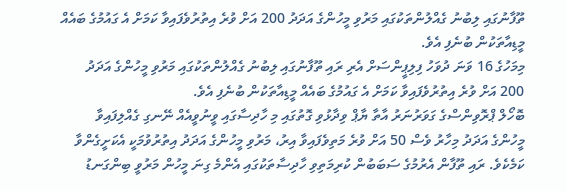ތޫފާނުގައި ލިބުނު ގެއްލުންތަކުގައި މަރުވި މީހުންގެ އަދަދު 200 އަށް ވުރެ އިތުރުވެފައިވާ ކަމަށް އެ ގައުމުގެ ބައެއް މީޑިއާތަކުން ބުނެފި އެވެ.
މިމަހުގެ 16 ވަނަ ދުވަހު ފިލިޕީންސަށް އެރި ރައި ތޫފާނުގައި ލިބުނު ގެއްލުންތަކުގައި މަރުވި މީހުންގެ އަދަދު 200 އަށް ވުރެ އިތުރުވެފައިވާ ކަމަށް އެ ގައުމުގެ ބައެއް މީޑިއާތަކުން ބުނެފި އެވެ.
ބޮހޯލް ޕްރޮވިންސްގެ ގަވަރުނަރު އާތާ ޔާޕް ވިދާޅުވި ގޮތުގައި މި ހާދިސާގައި ވީނުވީއެއް ނޭނގި ގެއްލިފައިވާ މީހުންގެ އަދަދު މިހާރު ވެސް 50 އަށް ވުރެ މަތިވެފައިވާ އިރު، މަރުވި މީހުންގެ އަދަދު އިތުރުވުމަކީ އެކަށީގެންވާ ކަމެކެވެ. ރައި ތޫފާން އެރުމުގެ ސަބަބުން ކުރިމަތިވި ހާދިސާތަކުގައި އެންމެ ގިނަ މީހުން މަރުވީ ބިންގަނޑު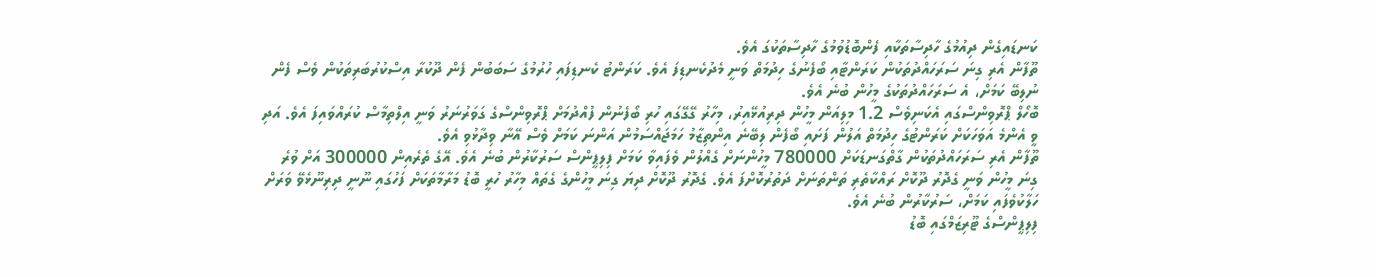ކަނޑައިގެން ދިއުމުގެ ހާދިސާތަކާއި ފެންބޮޑުވުމުގެ ހާދިސާތަކުގަ އެވެ.
ތޫފާން އެރި ގިނަ ސަރަހައްދުތަކުން ކަރަންޓާއި ބޯފެނުގެ ހިދުމަތް ވަނީ މެދުކެނޑިފަ އެވެ. ކަރަންޓު ކެނޑިފައި ހުރުމުގެ ސަބަބުން ފެން ދޫކުރާ އިސްކުރުބަރިތަކުން ވެސް ފެން ނުލިބޭ ކަމަށް، އެ ސަރަހައްދުތަކުގެ މީހުން ބުނެ އެވެ.
ބޮހޯލް ޕްރޮވިންސްގައި އެކަނިވެސް 1.2 މިލިއަން މީހުން ދިރިއުޅޭއިރު، މިހާރު ގޭގޭގައި ހުރި ބޯފެނުން ފުއްދުމަށް ޕްރޮވިންސްގެ ގަވަރުނަރު ވަނީ އިލްތިމާސް ކުރައްވައިފަ އެވެ. އަދި ވީ އެންމެ އަވަހަކަށް ކަރަންޓުގެ ހިދުމަތް އަލުން ފަށައި ބޯފެން ލިބޭނެ އިންތިޒާމު ހަމަޖައްސަމުން އަންނަ ކަމަށް ވެސް އޭނާ ވިދާޅުވި އެވެ.
ތޫފާން އެރި ސަރަހައްދުތަކުން ގާތްގަނޑަކަށް 780000 މީހުންނަށް ގެއްލުން ވެފައިވާ ކަމަށް ފިލިޕީންސް ސަރުކާރުން ބުނެ އެވެ. އޭގެ ތެރެއިން 300000 އަށް ވުރެ ގިނަ މީހުން ވަނީ ގެދޮރު ދޫކޮށް ރައްކާތެރި ތަންތަނަށް ދަތުރުކޮށްފަ އެވެ. ގެދޮރު ދޫކޮށް ދިޔަ ގިނަ މީހުންގެ ގެތައް މިހާރު ހުރީ ބޮޑު މަރާމާތަކަށް ފަހުގައި ނޫނީ ދިރިނޫޅެވޭ ވަރަށް ހަލާކުވެފައި ކަމަށް، ސަރުކާރުން ބުނެ އެވެ.
ފިލިޕީންސްގެ ޓޫރިޒަމްގައި ބޮޑު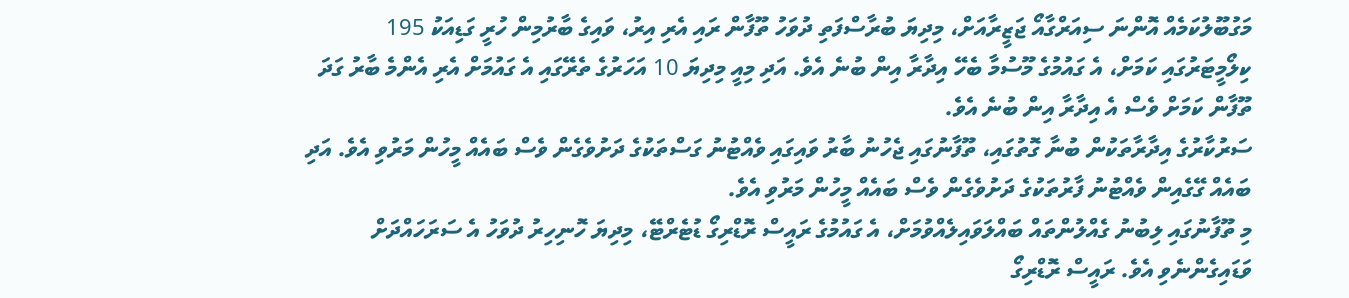މަގުބޫލުކަމެއް އޮންނަ ސިއަރްގާއޯ ޖަޒީރާއަށް، މިދިޔަ ބުރާސްފަތި ދުވަހު ތޫފާން ރައި އެރި އިރު، ވައިގެ ބާރުމިން ހުރީ ގަޑިއަކު 195 ކިލޯމީޓަރުގައި ކަމަށް، އެ ގައުމުގެ މޫސުމާ ބެހޭ އިދާރާ އިން ބުނެ އެވެ. އަދި މިއީ މިދިޔަ 10 އަހަރުގެ ތެރޭގައި އެ ގައުމަށް އެރި އެންމެ ބާރު ގަދަ ތޫފާން ކަމަށް ވެސް އެ އިދާރާ އިން ބުނެ އެވެ.
ސަރުކާރުގެ އިދާރާތަކުން ބުނާ ގޮތުގައި، ތޫފާނުގައި ޖެހުނު ބާރު ވައިގައި ވެއްޓުނު ގަސްތަކުގެ ދަށުވެގެން ވެސް ބައެއް މީހުން މަރުވި އެވެ. އަދި ބައެއް ގޭގެއިން ވެއްޓުނު ފާރުތަކުގެ ދަށުވެގެން ވެސް ބައެއް މީހުން މަރުވި އެވެ.
މި ތޫފާނުގައި ލިބުނު ގެއްލުންތައް ބައްލަވައިލެއްވުމަށް، އެ ގައުމުގެ ރައީސް ރޮޑްރިގޯ ޑުޓެރްޓޭ، މިދިޔަ ހޮނިހިރު ދުވަހު އެ ސަރަހައްދަށް ވަޑައިގެންނެވި އެވެ. ރައީސް ރޮޑްރިގޯ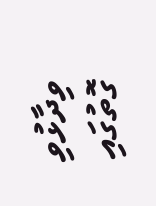ވިދާޅުވި ގޮތުގައި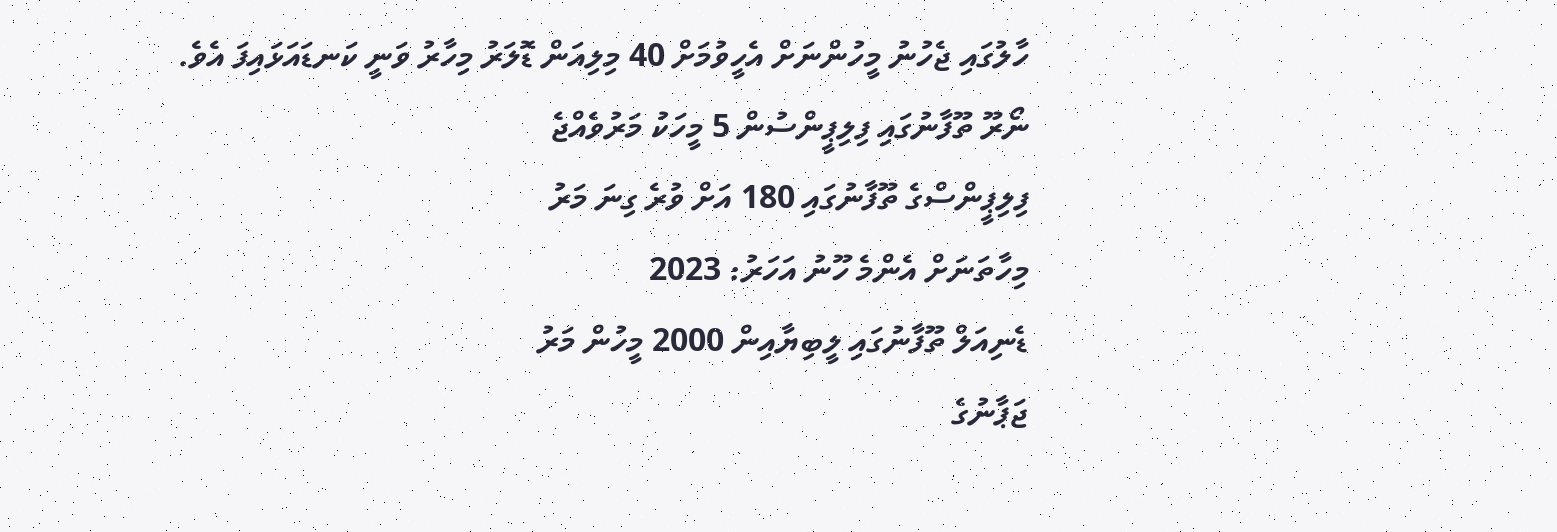ހާލުގައި ޖެހުނު މީހުންނަށް އެހީވުމަށް 40 މިލިއަން ޑޮލަރު މިހާރު ވަނީ ކަނޑައަޅައިފަ އެވެ.
ނޯރޫ ތޫފާނުގައި ފިލިޕީންސުން 5 މީހަކު މަރުވެއްޖެ
ފިލިޕީންސްގެ ތޫފާނުގައި 180 އަށް ވުރެ ގިނަ މަރު
މިހާތަނަށް އެންމެ ހޫނު އަހަރު: 2023
ޑެނިއަލް ތޫފާނުގައި ލީބިޔާއިން 2000 މީހުން މަރު
ޖަޕާނުގެ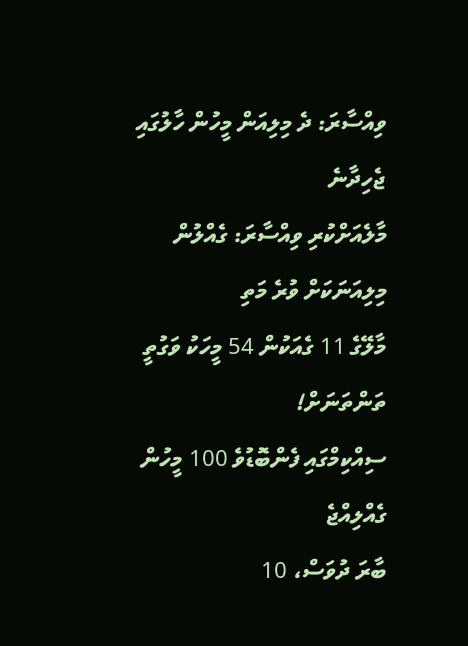ވިއްސާރަ: ދެ މިލިއަން މީހުން ހާލުގައި ޖެހިދާނެ
މާލެއަށްކުރި ވިއްސާރަ: ގެއްލުން މިލިއަނަކަށް ވުރެ މަތި
މާލޭގެ 11 ގެއަކުން 54 މީހަކު ވަގުތީ ތަންތަނަށް!
ސިއްކިމްގައި ފެންބޮޑުވެ 100 މީހުން ގެއްލިއްޖެ
ބާރަ ދުވަސް، 10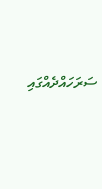ސަރަހައްދެއްގައި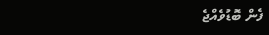ފެން ބޮޑުވެއްޖެ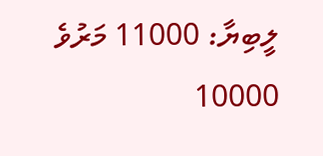ލީބިޔާ: 11000 މަރުވެ 10000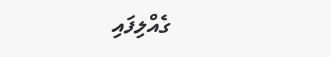ގެއްލިފައި